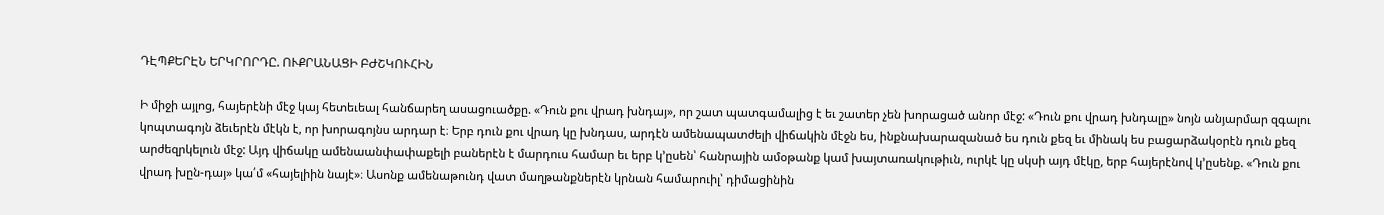ԴԷՊՔԵՐԷՆ ԵՐԿՐՈՐԴԸ. ՈՒՔՐԱՆԱՑԻ ԲԺՇԿՈՒՀԻՆ

Ի միջի այլոց, հայերէնի մէջ կայ հետեւեալ հանճարեղ ասացուածքը. «Դուն քու վրադ խնդայ», որ շատ պատգամալից է եւ շատեր չեն խորացած անոր մէջ: «Դուն քու վրադ խնդալը» նոյն անյարմար զգալու կոպտագոյն ձեւերէն մէկն է, որ խորագոյնս արդար է։ Երբ դուն քու վրադ կը խնդաս, արդէն ամենապատժելի վիճակին մէջն ես, ինքնախարազանած ես դուն քեզ եւ մինակ ես բացարձակօրէն դուն քեզ արժեզրկելուն մէջ: Այդ վիճակը ամենաանփափաքելի բաներէն է մարդուս համար եւ երբ կ՚ըսեն՝ հանրային ամօթանք կամ խայտառակութիւն, ուրկէ կը սկսի այդ մէկը, երբ հայերէնով կ՚ըսենք. «Դուն քու վրադ խըն-դայ» կա՛մ «հայելիին նայէ»։ Ասոնք ամենաթունդ վատ մաղթանքներէն կրնան համարուիլ՝ դիմացինին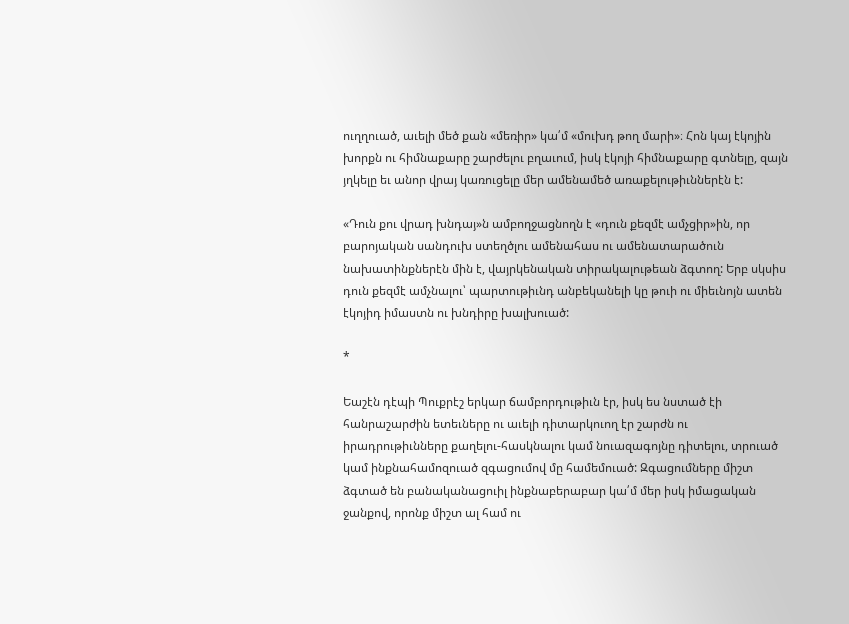ուղղուած, աւելի մեծ քան «մեռիր» կա՛մ «մուխդ թող մարի»։ Հոն կայ էկոյին խորքն ու հիմնաքարը շարժելու բղաւում, իսկ էկոյի հիմնաքարը գտնելը, զայն յղկելը եւ անոր վրայ կառուցելը մեր ամենամեծ առաքելութիւններէն է:

«Դուն քու վրադ խնդայ»ն ամբողջացնողն է «դուն քեզմէ ամչցիր»ին, որ բարոյական սանդուխ ստեղծլու ամենահաս ու ամենատարածուն նախատինքներէն մին է, վայրկենական տիրակալութեան ձգտող: Երբ սկսիս դուն քեզմէ ամչնալու՝ պարտութիւնդ անբեկանելի կը թուի ու միեւնոյն ատեն էկոյիդ իմաստն ու խնդիրը խալխուած:

*

Եաշէն դէպի Պուքրէշ երկար ճամբորդութիւն էր, իսկ ես նստած էի հանրաշարժին ետեւները ու աւելի դիտարկուող էր շարժն ու իրադրութիւնները քաղելու-հասկնալու կամ նուազագոյնը դիտելու, տրուած կամ ինքնահամոզուած զգացումով մը համեմուած: Զգացումները միշտ ձգտած են բանականացուիլ ինքնաբերաբար կա՛մ մեր իսկ իմացական ջանքով, որոնք միշտ ալ համ ու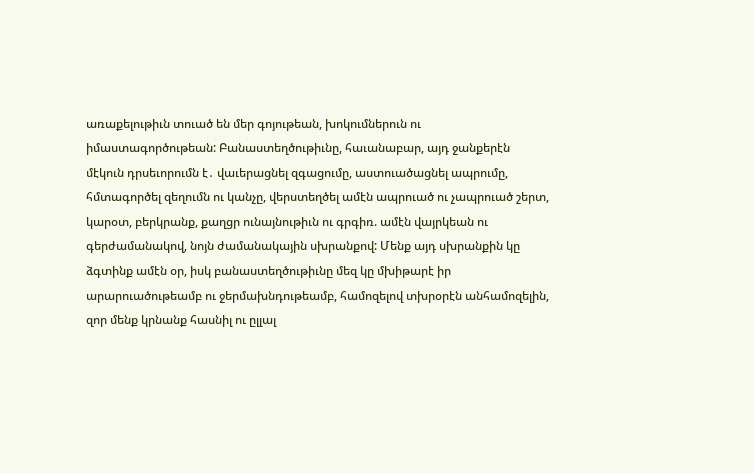առաքելութիւն տուած են մեր գոյութեան, խոկումներուն ու իմաստագործութեան: Բանաստեղծութիւնը, հաւանաբար, այդ ջանքերէն մէկուն դրսեւորումն է․ վաւերացնել զգացումը, աստուածացնել ապրումը, հմտագործել զեղումն ու կանչը, վերստեղծել ամէն ապրուած ու չապրուած շերտ, կարօտ, բերկրանք, քաղցր ունայնութիւն ու գրգիռ. ամէն վայրկեան ու գերժամանակով, նոյն ժամանակային սխրանքով: Մենք այդ սխրանքին կը ձգտինք ամէն օր, իսկ բանաստեղծութիւնը մեզ կը մխիթարէ իր արարուածութեամբ ու ջերմախնդութեամբ, համոզելով տխրօրէն անհամոզելին, զոր մենք կրնանք հասնիլ ու ըլլալ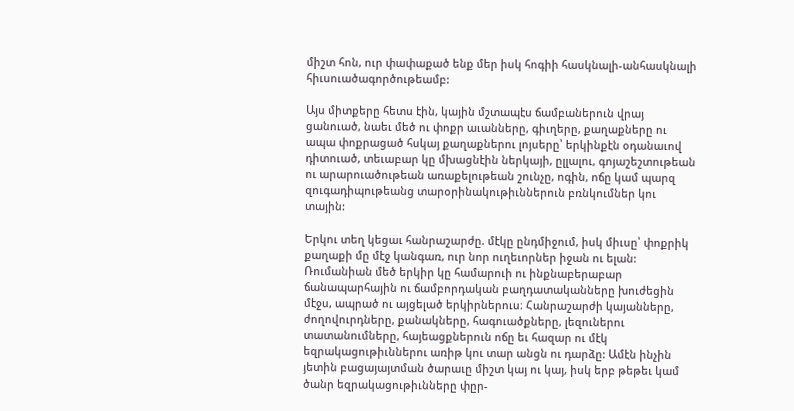միշտ հոն, ուր փափաքած ենք մեր իսկ հոգիի հասկնալի-անհասկնալի հիւսուածագործութեամբ:

Այս միտքերը հետս էին, կային մշտապէս ճամբաներուն վրայ ցանուած, նաեւ մեծ ու փոքր աւանները, գիւղերը, քաղաքները ու ապա փոքրացած հսկայ քաղաքներու լոյսերը՝ երկինքէն օդանաւով դիտուած, տեւաբար կը մխացնէին ներկայի, ըլլալու, գոյաշեշտութեան ու արարուածութեան առաքելութեան շունչը, ոգին, ոճը կամ պարզ զուգադիպութեանց տարօրինակութիւններուն բռնկումներ կու տային:

Երկու տեղ կեցաւ հանրաշարժը. մէկը ընդմիջում, իսկ միւսը՝ փոքրիկ քաղաքի մը մէջ կանգառ, ուր նոր ուղեւորներ իջան ու ելան: Ռումանիան մեծ երկիր կը համարուի ու ինքնաբերաբար ճանապարհային ու ճամբորդական բաղդատականները խուժեցին մէջս, ապրած ու այցելած երկիրներուս։ Հանրաշարժի կայանները, ժողովուրդները, քանակները, հագուածքները, լեզուներու տատանումները, հայեացքներուն ոճը եւ հազար ու մէկ եզրակացութիւններու առիթ կու տար անցն ու դարձը: Ամէն ինչին յետին բացայայտման ծարաւը միշտ կայ ու կայ, իսկ երբ թեթեւ կամ ծանր եզրակացութիւնները փըր-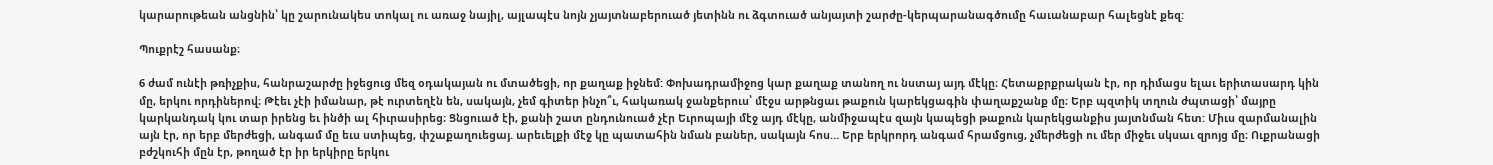կարարութեան անցնին՝ կը շարունակես տոկալ ու առաջ նայիլ, այլապէս նոյն չյայտնաբերուած յետինն ու ձգտուած անյայտի շարժը-կերպարանագծումը հաւանաբար հալեցնէ քեզ:

Պուքրէշ հասանք։

6 ժամ ունէի թռիչքիս, հանրաշարժը իջեցուց մեզ օդակայան ու մտածեցի, որ քաղաք իջնեմ: Փոխադրամիջոց կար քաղաք տանող ու նստայ այդ մէկը։ Հետաքրքրական էր, որ դիմացս ելաւ երիտասարդ կին մը, երկու որդիներով։ Թէեւ չէի իմանար, թէ ուրտեղէն են, սակայն, չեմ գիտեր ինչո՞ւ, հակառակ ջանքերուս՝ մէջս արթնցաւ թաքուն կարեկցագին փաղաքշանք մը։ Երբ պզտիկ տղուն ժպտացի՝ մայրը կարկանդակ կու տար իրենց եւ ինծի ալ հիւրասիրեց։ Ցնցուած էի, քանի շատ ընդունուած չէր Եւրոպայի մէջ այդ մէկը, անմիջապէս զայն կապեցի թաքուն կարեկցանքիս յայտնման հետ: Միւս զարմանալին այն էր, որ երբ մերժեցի, անգամ մը եւս ստիպեց, փշաքաղուեցայ. արեւելքի մէջ կը պատահին նման բաներ, սակայն հոս… Երբ երկրորդ անգամ հրամցուց, չմերժեցի ու մեր միջեւ սկսաւ զրոյց մը։ Ուքրանացի բժշկուհի մըն էր, թողած էր իր երկիրը երկու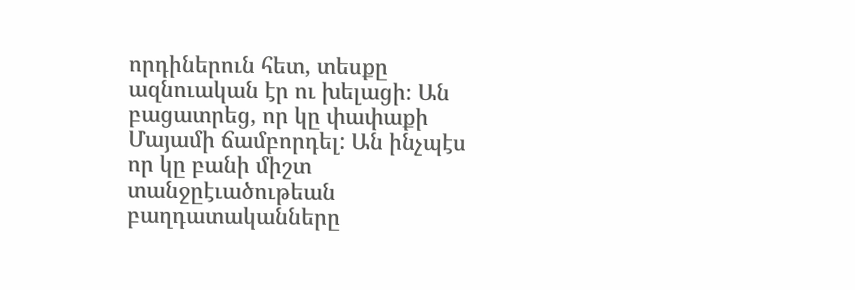որդիներուն հետ, տեսքը ազնուական էր ու խելացի։ Ան բացատրեց, որ կը փափաքի Մայամի ճամբորդել: Ան ինչպէս որ կը բանի միշտ տանջըէւածութեան բաղդատականները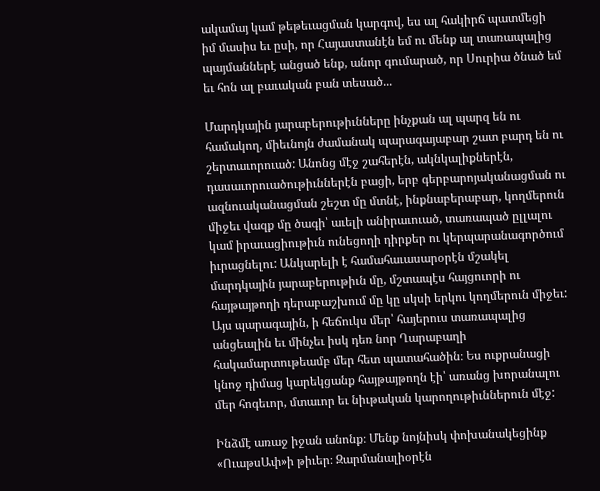ակամայ կամ թեթեւացման կարգով, ես ալ հակիրճ պատմեցի իմ մասիս եւ ըսի, որ Հայաստանէն եմ ու մենք ալ տառապալից պայմաններէ անցած ենք, անոր գումարած, որ Սուրիա ծնած եմ եւ հոն ալ բաւական բան տեսած...

Մարդկային յարաբերութիւնները ինչքան ալ պարզ են ու համակող, միեւնոյն ժամանակ պարագայաբար շատ բարդ են ու շերտաւորուած: Անոնց մէջ շահերէն, ակնկալիքներէն, դասաւորուածութիւններէն բացի, երբ գերբարոյականացման ու ազնուականացման շեշտ մը մտնէ, ինքնաբերաբար, կողմերուն միջեւ վազք մը ծագի՝ աւելի անիրաւուած, տառապած ըլլալու կամ իրաւացիութիւն ունեցողի դիրքեր ու կերպարանագործում իւրացնելու: Անկարելի է համահաւասարօրէն մշակել մարդկային յարաբերութիւն մը, մշտապէս հայցուորի ու հայթայթողի դերաբաշխում մը կը սկսի երկու կողմերուն միջեւ: Այս պարագային, ի հեճուկս մեր՝ հայերուս տառապալից անցեալին եւ մինչեւ իսկ դեռ նոր Ղարաբաղի հակամարտութեամբ մեր հետ պատահածին։ Ես ուքրանացի կնոջ դիմաց կարեկցանք հայթայթողն էի՝ առանց խորանալու մեր հոգեւոր, մտաւոր եւ նիւթական կարողութիւններուն մէջ:

Ինձմէ առաջ իջան անոնք։ Մենք նոյնիսկ փոխանակեցինք «ՈւաթսԱփ»ի թիւեր։ Զարմանալիօրէն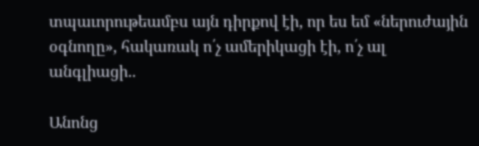տպաւորութեամբս այն դիրքով էի, որ ես եմ «ներուժային օգնողը», հակառակ ո՛չ ամերիկացի էի, ո՛չ ալ անգլիացի..

Անոնց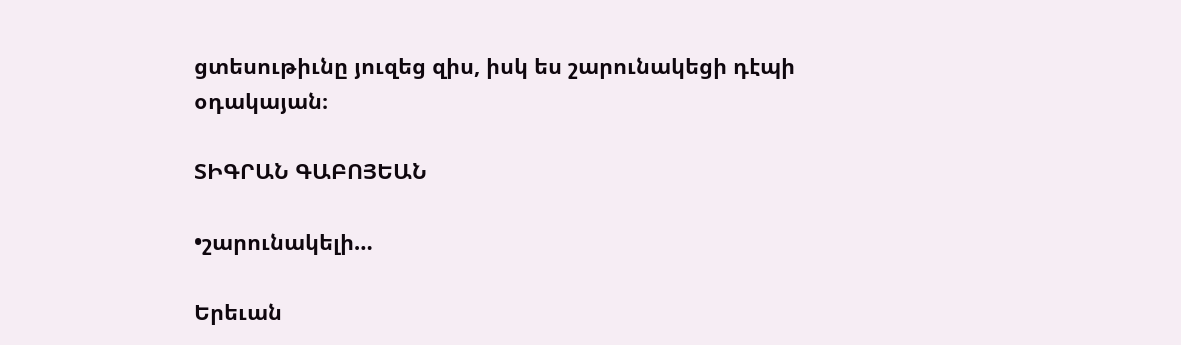ցտեսութիւնը յուզեց զիս, իսկ ես շարունակեցի դէպի օդակայան։

ՏԻԳՐԱՆ ԳԱԲՈՅԵԱՆ

•շարունակելի…

Երեւան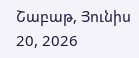Շաբաթ, Յունիս 20, 2026